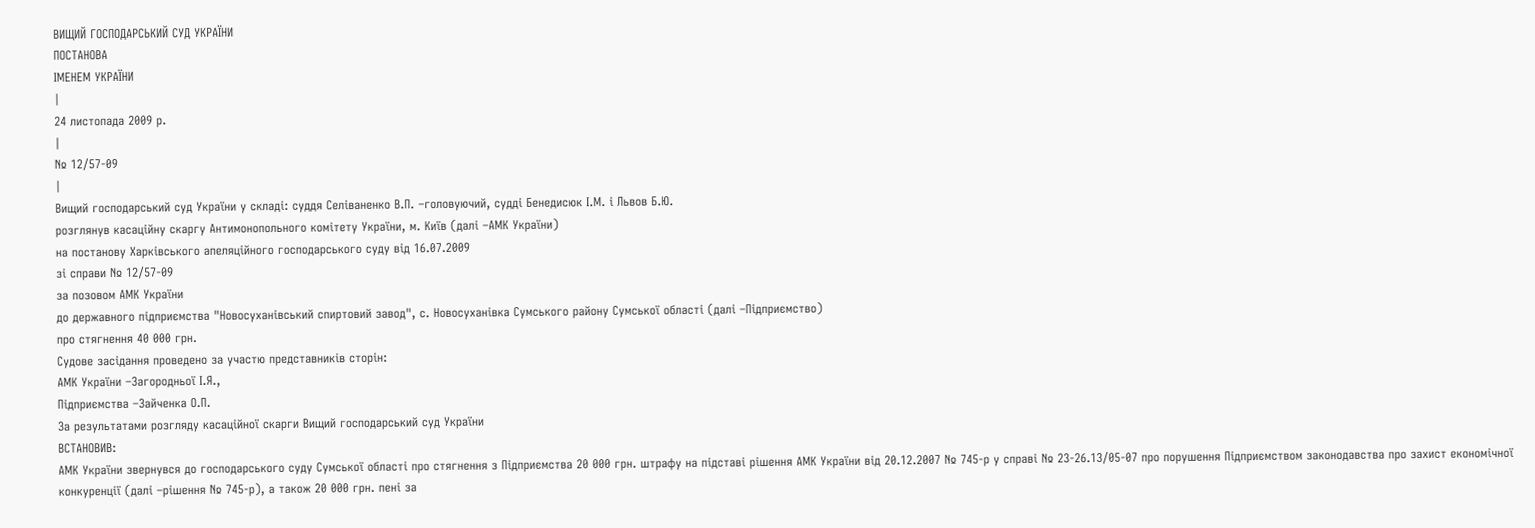ВИЩИЙ ГОСПОДАРСЬКИЙ СУД УКРАЇНИ
ПОСТАНОВА
ІМЕНЕМ УКРАЇНИ
|
24 листопада 2009 р.
|
№ 12/57-09
|
Вищий господарський суд України у складі: суддя Селіваненко В.П. –головуючий, судді Бенедисюк І.М. і Львов Б.Ю.
розглянув касаційну скаргу Антимонопольного комітету України, м. Київ (далі –АМК України)
на постанову Харківського апеляційного господарського суду від 16.07.2009
зі справи № 12/57-09
за позовом АМК України
до державного підприємства "Новосуханівський спиртовий завод", с. Новосуханівка Сумського району Сумської області (далі –Підприємство)
про стягнення 40 000 грн.
Судове засідання проведено за участю представників сторін:
АМК України –Загородньої І.Я.,
Підприємства –Зайченка О.П.
За результатами розгляду касаційної скарги Вищий господарський суд України
ВСТАНОВИВ:
АМК України звернувся до господарського суду Сумської області про стягнення з Підприємства 20 000 грн. штрафу на підставі рішення АМК України від 20.12.2007 № 745-р у справі № 23-26.13/05-07 про порушення Підприємством законодавства про захист економічної конкуренції (далі –рішення № 745-р), а також 20 000 грн. пені за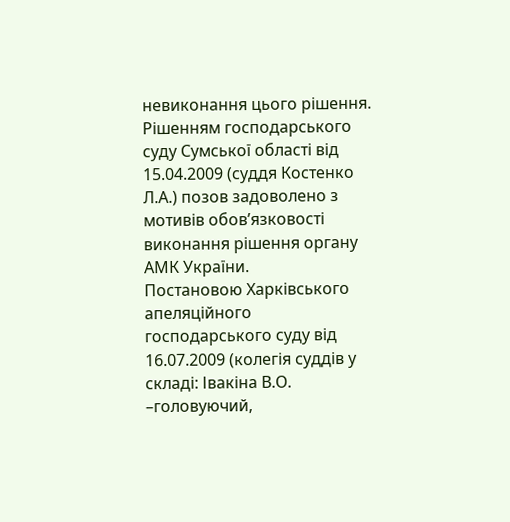невиконання цього рішення.
Рішенням господарського суду Сумської області від 15.04.2009 (суддя Костенко Л.А.) позов задоволено з мотивів обов’язковості виконання рішення органу АМК України.
Постановою Харківського апеляційного господарського суду від 16.07.2009 (колегія суддів у складі: Івакіна В.О. –головуючий,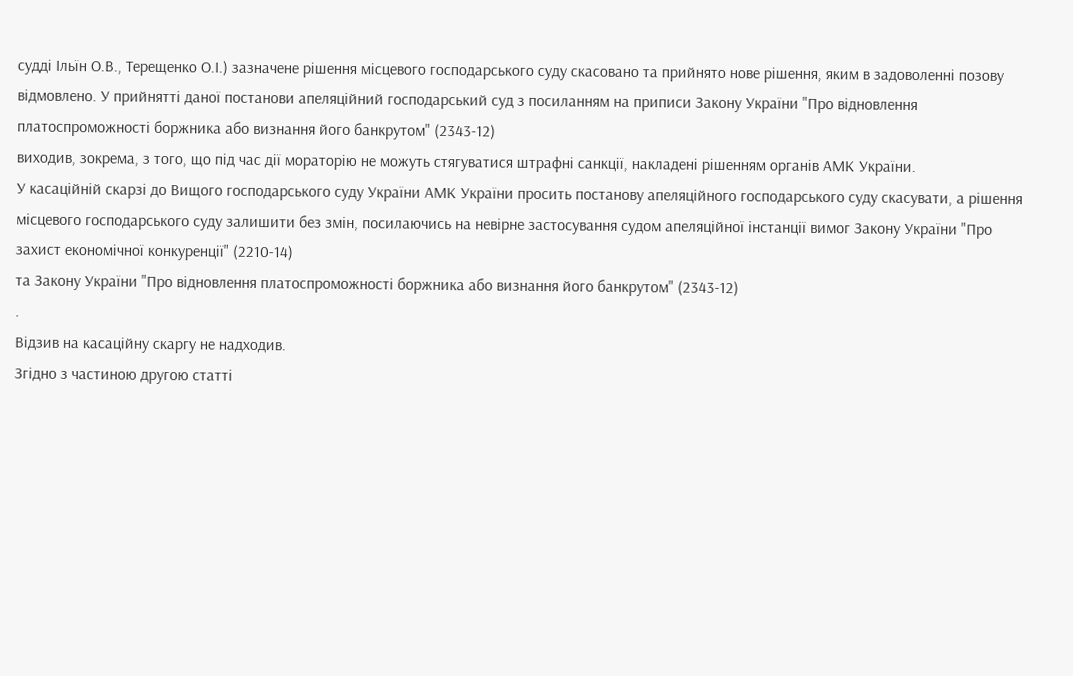судді Ільїн О.В., Терещенко О.І.) зазначене рішення місцевого господарського суду скасовано та прийнято нове рішення, яким в задоволенні позову відмовлено. У прийнятті даної постанови апеляційний господарський суд з посиланням на приписи Закону України "Про відновлення платоспроможності боржника або визнання його банкрутом" (2343-12)
виходив, зокрема, з того, що під час дії мораторію не можуть стягуватися штрафні санкції, накладені рішенням органів АМК України.
У касаційній скарзі до Вищого господарського суду України АМК України просить постанову апеляційного господарського суду скасувати, а рішення місцевого господарського суду залишити без змін, посилаючись на невірне застосування судом апеляційної інстанції вимог Закону України "Про захист економічної конкуренції" (2210-14)
та Закону України "Про відновлення платоспроможності боржника або визнання його банкрутом" (2343-12)
.
Відзив на касаційну скаргу не надходив.
Згідно з частиною другою статті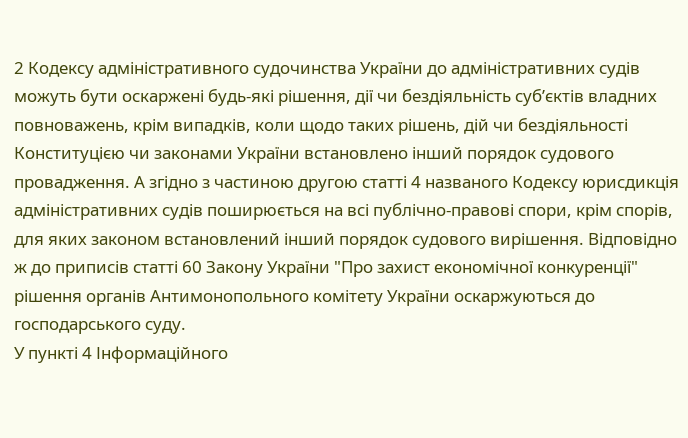2 Кодексу адміністративного судочинства України до адміністративних судів можуть бути оскаржені будь-які рішення, дії чи бездіяльність суб’єктів владних повноважень, крім випадків, коли щодо таких рішень, дій чи бездіяльності Конституцією чи законами України встановлено інший порядок судового провадження. А згідно з частиною другою статті 4 названого Кодексу юрисдикція адміністративних судів поширюється на всі публічно-правові спори, крім спорів, для яких законом встановлений інший порядок судового вирішення. Відповідно ж до приписів статті 60 Закону України "Про захист економічної конкуренції" рішення органів Антимонопольного комітету України оскаржуються до господарського суду.
У пункті 4 Інформаційного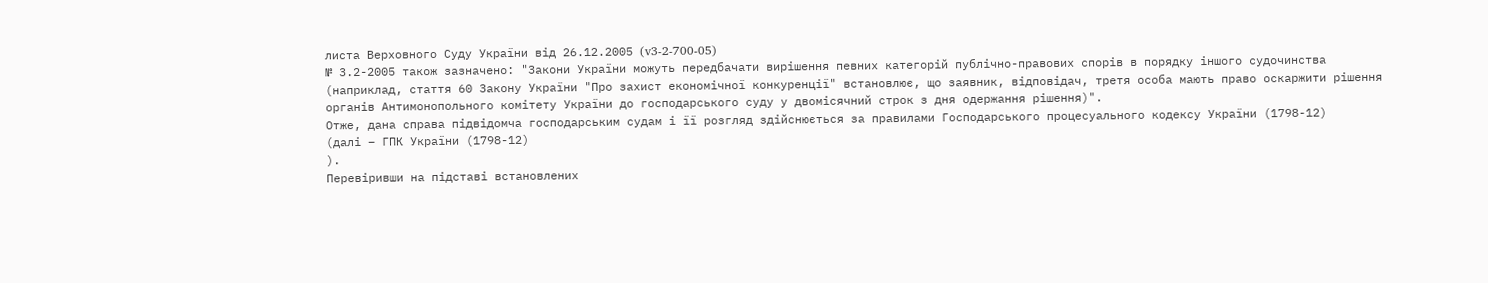листа Верховного Суду України від 26.12.2005 (v3-2-700-05)
№ 3.2-2005 також зазначено: "Закони України можуть передбачати вирішення певних категорій публічно-правових спорів в порядку іншого судочинства (наприклад, стаття 60 Закону України "Про захист економічної конкуренції" встановлює, що заявник, відповідач, третя особа мають право оскаржити рішення органів Антимонопольного комітету України до господарського суду у двомісячний строк з дня одержання рішення)".
Отже, дана справа підвідомча господарським судам і її розгляд здійснюється за правилами Господарського процесуального кодексу України (1798-12)
(далі – ГПК України (1798-12)
).
Перевіривши на підставі встановлених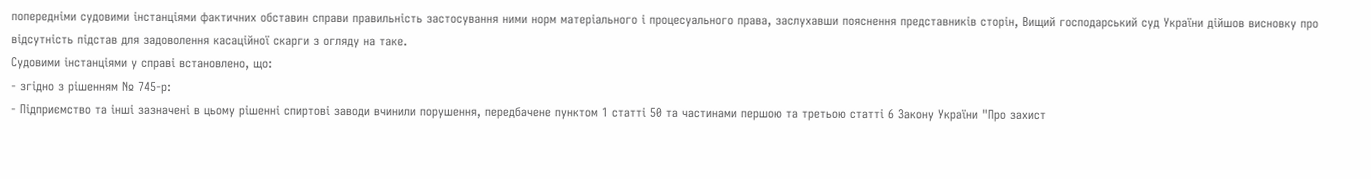попередніми судовими інстанціями фактичних обставин справи правильність застосування ними норм матеріального і процесуального права, заслухавши пояснення представників сторін, Вищий господарський суд України дійшов висновку про відсутність підстав для задоволення касаційної скарги з огляду на таке.
Судовими інстанціями у справі встановлено, що:
- згідно з рішенням № 745-р:
- Підприємство та інші зазначені в цьому рішенні спиртові заводи вчинили порушення, передбачене пунктом 1 статті 50 та частинами першою та третьою статті 6 Закону України "Про захист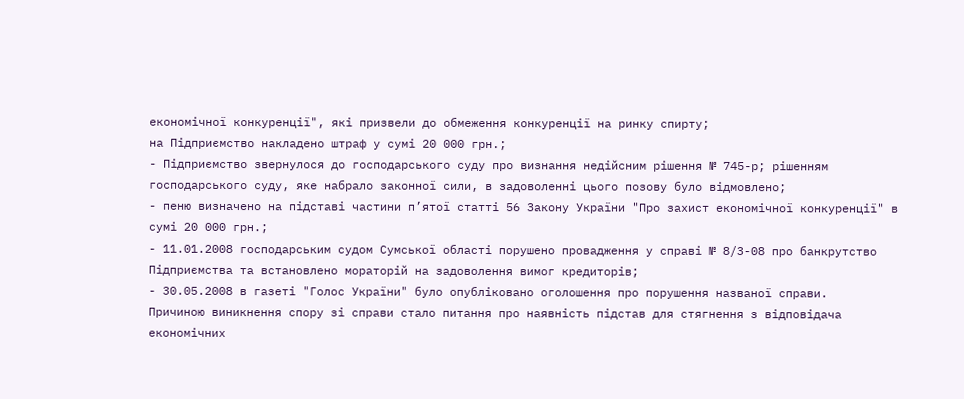економічної конкуренції", які призвели до обмеження конкуренції на ринку спирту;
на Підприємство накладено штраф у сумі 20 000 грн.;
- Підприємство звернулося до господарського суду про визнання недійсним рішення № 745-р; рішенням господарського суду, яке набрало законної сили, в задоволенні цього позову було відмовлено;
- пеню визначено на підставі частини п’ятої статті 56 Закону України "Про захист економічної конкуренції" в сумі 20 000 грн.;
- 11.01.2008 господарським судом Сумської області порушено провадження у справі № 8/3-08 про банкрутство Підприємства та встановлено мораторій на задоволення вимог кредиторів;
- 30.05.2008 в газеті "Голос України" було опубліковано оголошення про порушення названої справи.
Причиною виникнення спору зі справи стало питання про наявність підстав для стягнення з відповідача економічних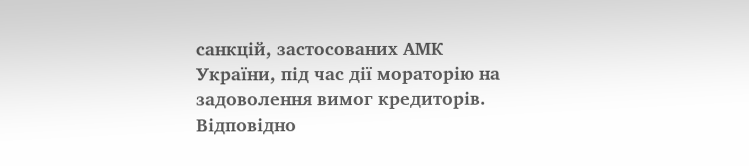санкцій, застосованих АМК України, під час дії мораторію на задоволення вимог кредиторів.
Відповідно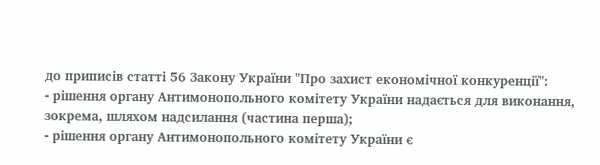до приписів статті 56 Закону України "Про захист економічної конкуренції":
- рішення органу Антимонопольного комітету України надається для виконання, зокрема, шляхом надсилання (частина перша);
- рішення органу Антимонопольного комітету України є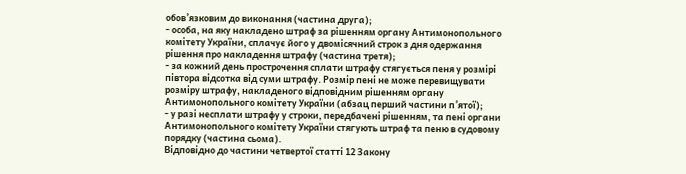обов’язковим до виконання (частина друга);
- особа, на яку накладено штраф за рішенням органу Антимонопольного комітету України, сплачує його у двомісячний строк з дня одержання рішення про накладення штрафу (частина третя);
- за кожний день прострочення сплати штрафу стягується пеня у розмірі півтора відсотка від суми штрафу. Розмір пені не може перевищувати розміру штрафу, накладеного відповідним рішенням органу Антимонопольного комітету України (абзац перший частини п’ятої);
- у разі несплати штрафу у строки, передбачені рішенням, та пені органи Антимонопольного комітету України стягують штраф та пеню в судовому порядку (частина сьома).
Відповідно до частини четвертої статті 12 Закону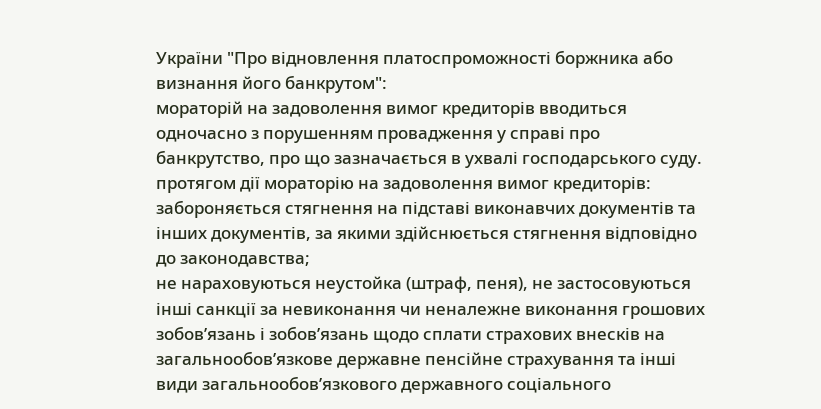України "Про відновлення платоспроможності боржника або визнання його банкрутом":
мораторій на задоволення вимог кредиторів вводиться одночасно з порушенням провадження у справі про банкрутство, про що зазначається в ухвалі господарського суду.
протягом дії мораторію на задоволення вимог кредиторів:
забороняється стягнення на підставі виконавчих документів та інших документів, за якими здійснюється стягнення відповідно до законодавства;
не нараховуються неустойка (штраф, пеня), не застосовуються інші санкції за невиконання чи неналежне виконання грошових зобов’язань і зобов’язань щодо сплати страхових внесків на загальнообов’язкове державне пенсійне страхування та інші види загальнообов’язкового державного соціального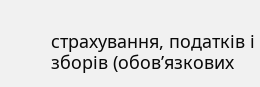страхування, податків і зборів (обов’язкових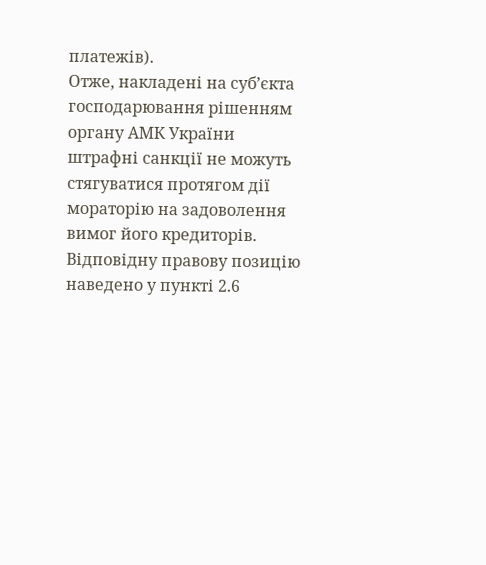платежів).
Отже, накладені на суб’єкта господарювання рішенням органу АМК України штрафні санкції не можуть стягуватися протягом дії мораторію на задоволення вимог його кредиторів.
Відповідну правову позицію наведено у пункті 2.6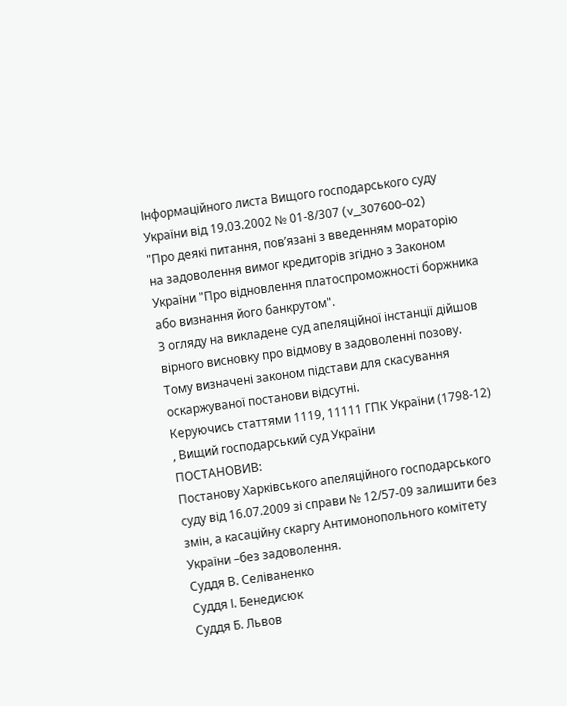Інформаційного листа Вищого господарського суду України від 19.03.2002 № 01-8/307 (v_307600-02)
"Про деякі питання, пов’язані з введенням мораторію на задоволення вимог кредиторів згідно з Законом України "Про відновлення платоспроможності боржника або визнання його банкрутом".
З огляду на викладене суд апеляційної інстанції дійшов вірного висновку про відмову в задоволенні позову.
Тому визначені законом підстави для скасування оскаржуваної постанови відсутні.
Керуючись статтями 1119, 11111 ГПК України (1798-12)
, Вищий господарський суд України
ПОСТАНОВИВ:
Постанову Харківського апеляційного господарського суду від 16.07.2009 зі справи № 12/57-09 залишити без змін, а касаційну скаргу Антимонопольного комітету України –без задоволення.
Суддя В. Селіваненко
Суддя І. Бенедисюк
Суддя Б. Львов